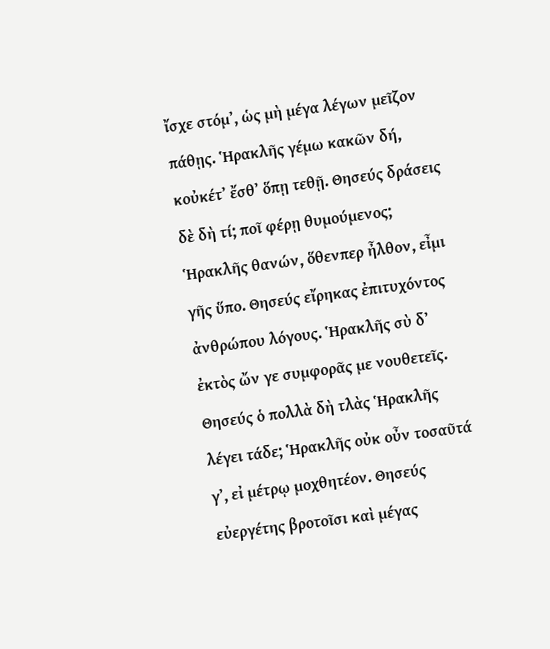ἴσχε στόμʼ, ὡς μὴ μέγα λέγων μεῖζον πάθῃς. Ἡρακλῆς γέμω κακῶν δή, κοὐκέτʼ ἔσθʼ ὅπῃ τεθῇ. Θησεύς δράσεις δὲ δὴ τί; ποῖ φέρῃ θυμούμενος; Ἡρακλῆς θανών, ὅθενπερ ἦλθον, εἶμι γῆς ὕπο. Θησεύς εἴρηκας ἐπιτυχόντος ἀνθρώπου λόγους. Ἡρακλῆς σὺ δʼ ἐκτὸς ὤν γε συμφορᾶς με νουθετεῖς. Θησεύς ὁ πολλὰ δὴ τλὰς Ἡρακλῆς λέγει τάδε; Ἡρακλῆς οὐκ οὖν τοσαῦτά γʼ, εἰ μέτρῳ μοχθητέον. Θησεύς εὐεργέτης βροτοῖσι καὶ μέγας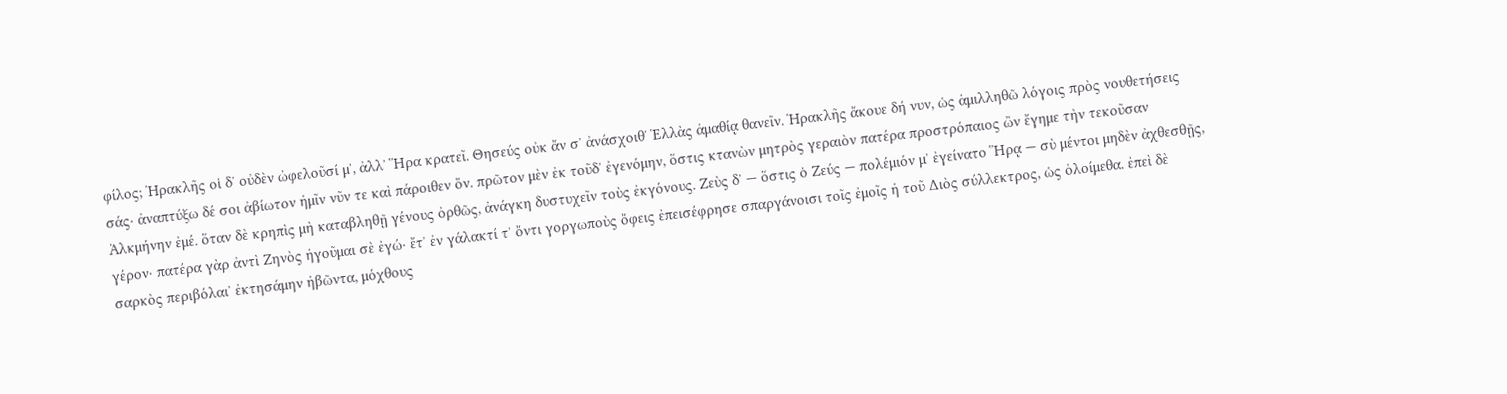φίλος; Ἡρακλῆς οἱ δʼ οὐδὲν ὠφελοῦσί μʼ, ἀλλʼ Ἥρα κρατεῖ. Θησεύς οὐκ ἄν σʼ ἀνάσχοιθʼ Ἑλλὰς ἀμαθίᾳ θανεῖν. Ἡρακλῆς ἄκουε δή νυν, ὡς ἁμιλληθῶ λόγοις πρὸς νουθετήσεις σάς· ἀναπτύξω δέ σοι ἀβίωτον ἡμῖν νῦν τε καὶ πάροιθεν ὄν. πρῶτον μὲν ἐκ τοῦδʼ ἐγενόμην, ὅστις κτανὼν μητρὸς γεραιὸν πατέρα προστρόπαιος ὢν ἔγημε τὴν τεκοῦσαν Ἀλκμήνην ἐμέ. ὅταν δὲ κρηπὶς μὴ καταβληθῇ γένους ὀρθῶς, ἀνάγκη δυστυχεῖν τοὺς ἐκγόνους. Ζεὺς δʼ — ὅστις ὁ Ζεύς — πολέμιόν μʼ ἐγείνατο Ἥρᾳ — σὺ μέντοι μηδὲν ἀχθεσθῇς, γέρον· πατέρα γὰρ ἀντὶ Ζηνὸς ἡγοῦμαι σὲ ἐγώ· ἔτʼ ἐν γάλακτί τʼ ὄντι γοργωποὺς ὄφεις ἐπεισέφρησε σπαργάνοισι τοῖς ἐμοῖς ἡ τοῦ Διὸς σύλλεκτρος, ὡς ὀλοίμεθα. ἐπεὶ δὲ σαρκὸς περιβόλαιʼ ἐκτησάμην ἡβῶντα, μόχθους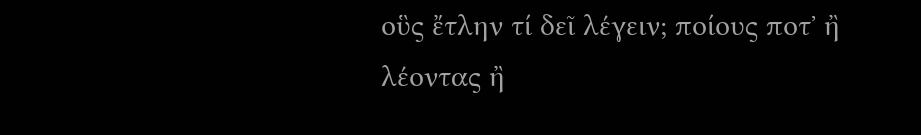οὓς ἔτλην τί δεῖ λέγειν; ποίους ποτʼ ἢ λέοντας ἢ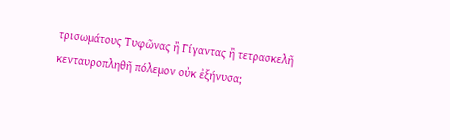τρισωμάτους Τυφῶνας ἢ Γίγαντας ἢ τετρασκελῆ κενταυροπληθῆ πόλεμον οὐκ ἐξήνυσα;